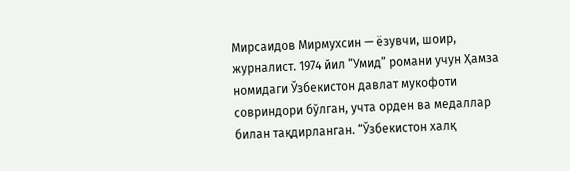Мирсаидов Мирмухсин — ёзувчи, шоир, журналист. 1974 йил “Умид” романи учун Ҳамза номидаги Ўзбекистон давлат мукофоти совриндори бўлган, учта орден ва медаллар билан тақдирланган. “Ўзбекистон халқ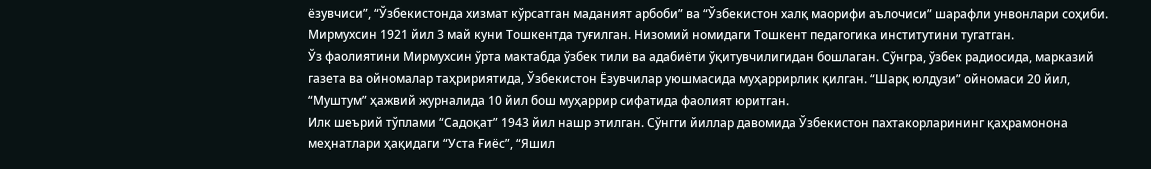ёзувчиси”, “Ўзбекистонда хизмат кўрсатган маданият арбоби” ва “Ўзбекистон халқ маорифи аълочиси” шарафли унвонлари соҳиби.
Мирмухсин 1921 йил 3 май куни Тошкентда туғилган. Низомий номидаги Тошкент педагогика институтини тугатган.
Ўз фаолиятини Мирмухсин ўрта мактабда ўзбек тили ва адабиёти ўқитувчилигидан бошлаган. Сўнгра, ўзбек радиосида, марказий газета ва ойномалар таҳририятида, Ўзбекистон Ёзувчилар уюшмасида муҳаррирлик қилган. “Шарқ юлдузи” ойномаси 20 йил, “Муштум” ҳажвий журналида 10 йил бош муҳаррир сифатида фаолият юритган.
Илк шеърий тўплами “Садоқат” 1943 йил нашр этилган. Сўнгги йиллар давомида Ўзбекистон пахтакорларининг қаҳрамонона меҳнатлари ҳақидаги “Уста Ғиёс”, “Яшил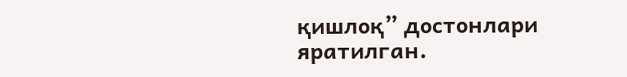қишлоқ” достонлари яратилган.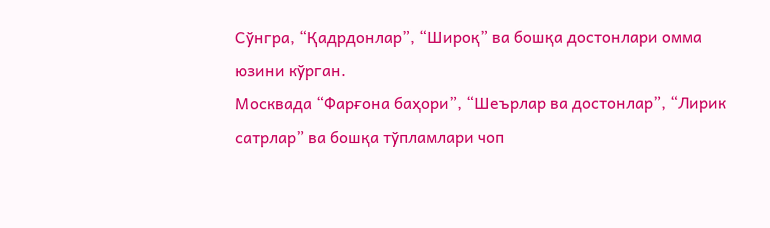Сўнгра, “Қадрдонлар”, “Широқ” ва бошқа достонлари омма юзини кўрган.
Москвада “Фарғона баҳори”, “Шеърлар ва достонлар”, “Лирик сатрлар” ва бошқа тўпламлари чоп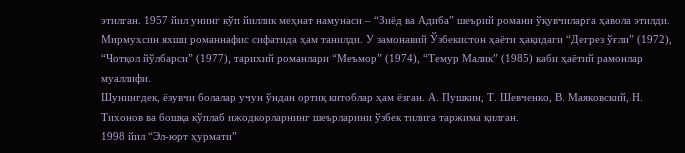этилган. 1957 йил унинг кўп йиллик меҳнат намунаси – “Зиёд ва Адиба” шеърий романи ўқувчиларга ҳавола этилди.
Мирмухсин яхши романнафис сифатида ҳам танилди. У замонавий Ўзбекистон ҳаёти ҳақидаги “Дегрез ўғли” (1972), “Чотқол йўлбарси” (1977), тарихий романлари “Меъмор” (1974), “Темур Малик” (1985) каби ҳаётий рамонлар муаллифи.
Шунингдек, ёзувчи болалар учун ўндан ортиқ китоблар ҳам ёзган. А. Пушкин, Т. Шевченко, В. Маяковский, Н. Тихонов ва бошқа кўплаб ижодкорларнинг шеърларини ўзбек тилига таржима қилган.
1998 йил “Эл-юрт ҳурмати”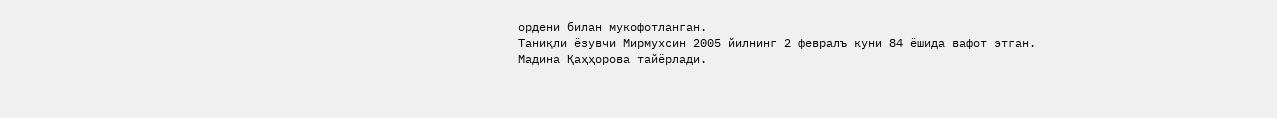ордени билан мукофотланган.
Таниқли ёзувчи Мирмухсин 2005 йилнинг 2 февралъ куни 84 ёшида вафот этган.
Мадина Қаҳҳорова тайёрлади.